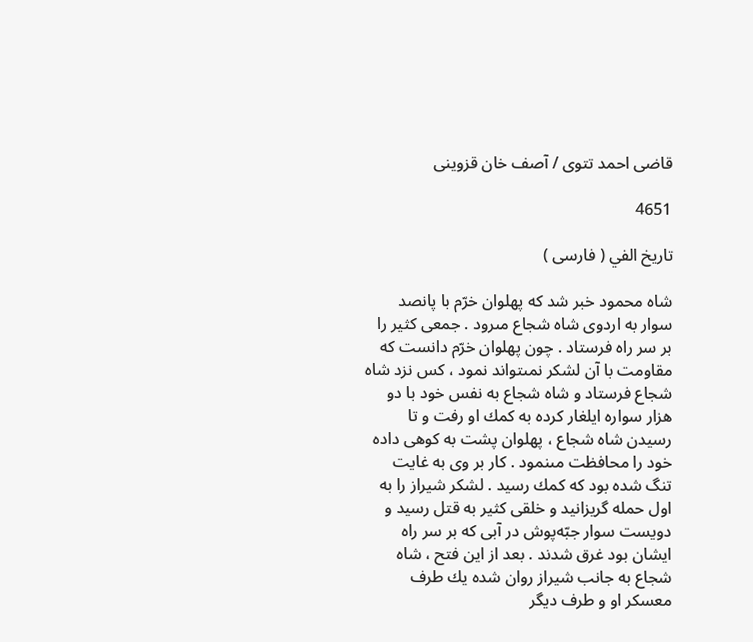قاضى احمد تتوى / آصف خان قزوينى

4651

تاريخ الفي ( فارسى )

شاه محمود خبر شد كه پهلوان خرّم با پانصد سوار به اردوى شاه شجاع مىرود . جمعى كثير را بر سر راه فرستاد . چون پهلوان خرّم دانست كه مقاومت با آن لشكر نمىتواند نمود ، كس نزد شاه شجاع فرستاد و شاه شجاع به نفس خود با دو هزار سواره ايلغار كرده به كمك او رفت و تا رسيدن شاه شجاع ، پهلوان پشت به كوهى داده خود را محافظت مىنمود . كار بر وى به غايت تنگ شده بود كه كمك رسيد . لشكر شيراز را به اول حمله گريزانيد و خلقى كثير به قتل رسيد و دويست سوار جبّه‌پوش در آبى كه بر سر راه ايشان بود غرق شدند . بعد از اين فتح ، شاه شجاع به جانب شيراز روان شده يك طرف معسكر او و طرف ديگر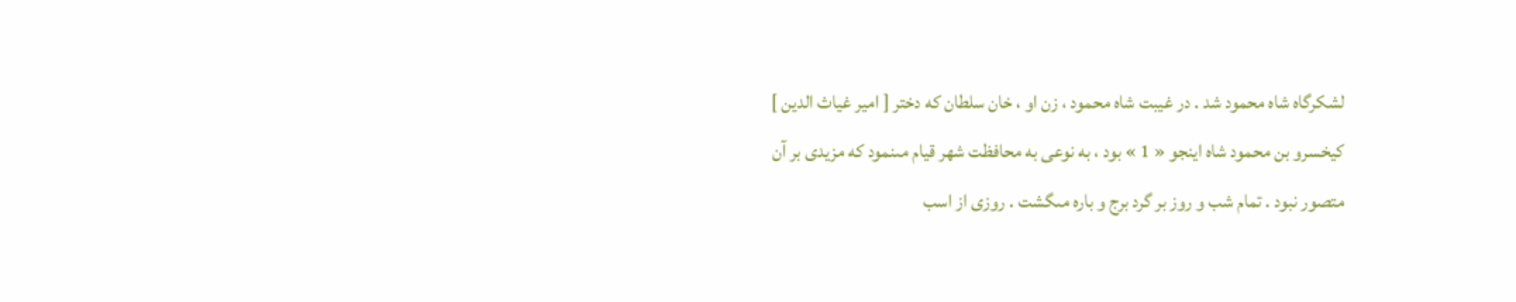لشكرگاه شاه محمود شد . در غيبت شاه محمود ، زن او ، خان سلطان كه دختر [ امير غياث الدين ] كيخسرو بن محمود شاه اينجو « 1 » بود ، به نوعى به محافظت شهر قيام مىنمود كه مزيدى بر آن متصور نبود . تمام شب و روز بر گرد برج و باره مىگشت . روزى از اسب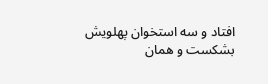افتاد و سه استخوان پهلويش بشكست و همان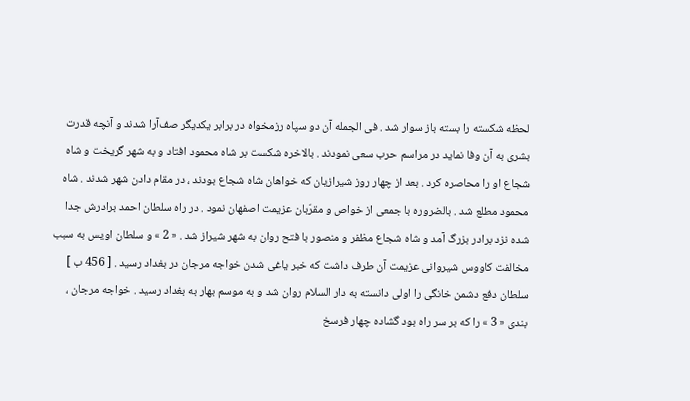لحظه شكسته را بسته باز سوار شد . فى الجمله آن دو سپاه رزمخواه در برابر يكديگر صف‌آرا شدند و آنچه قدرت بشرى به آن وفا نمايد در مراسم حرب سعى نمودند . بالاخره شكست بر شاه محمود افتاد و به شهر گريخت و شاه شجاع او را محاصره كرد . بعد از چهار روز شيرازيان كه خواهان شاه شجاع بودند ، در مقام دادن شهر شدند . شاه محمود مطلع شد . بالضروره با جمعى از خواص و مقرّبان عزيمت اصفهان نمود . در راه سلطان احمد برادرش جدا شده نزد برادر بزرگ آمد و شاه شجاع مظفر و منصور با فتح روان به شهر شيراز شد . « 2 » و سلطان اويس به سبب مخالفت كاووس شيروانى عزيمت آن طرف داشت كه خبر ياغى شدن خواجه مرجان در بغداد رسيد . [ 456 ب ] سلطان دفع دشمن خانگى را اولى دانسته به دار السلام روان شد و به موسم بهار به بغداد رسيد . خواجه مرجان ، بندى « 3 » را كه بر سر راه بود گشاده چهار فرسخ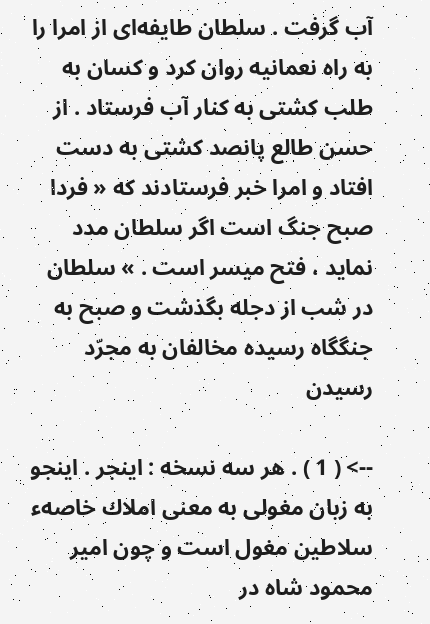آب گرفت . سلطان طايفه‌اى از امرا را به راه نعمانيه روان كرد و كسان به طلب كشتى به كنار آب فرستاد . از حسن طالع پانصد كشتى به دست افتاد و امرا خبر فرستادند كه « فردا صبح جنگ است اگر سلطان مدد نمايد ، فتح ميسر است . » سلطان در شب از دجله بگذشت و صبح به جنگگاه رسيده مخالفان به مجرّد رسيدن

--> ( 1 ) . هر سه نسخه : اينجر . اينجو به زبان مغولى به معنى املاك خاصهء سلاطين مغول است و چون امير محمود شاه در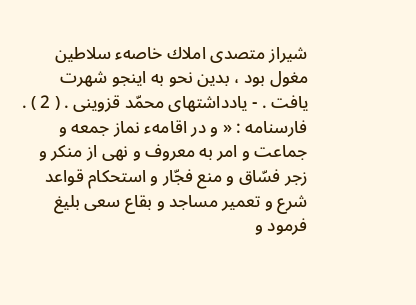شيراز متصدى املاك خاصهء سلاطين مغول بود ، بدين نحو به اينجو شهرت يافت . - يادداشتهاى محمّد قزوينى . ( 2 ) . فارسنامه : « و در اقامهء نماز جمعه و جماعت و امر به معروف و نهى از منكر و زجر فسّاق و منع فجّار و استحكام قواعد شرع و تعمير مساجد و بقاع سعى بليغ فرمود و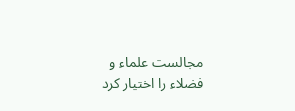مجالست علماء و فضلاء را اختيار كرد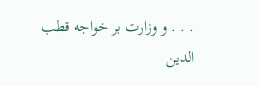. . . و وزارت بر خواجه قطب الدين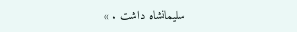سليمانشاه داشت . »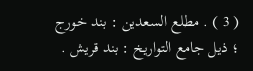( 3 ) . مطلع السعدين : بند خورج ؛ ذيل جامع التواريخ : بند قريش .